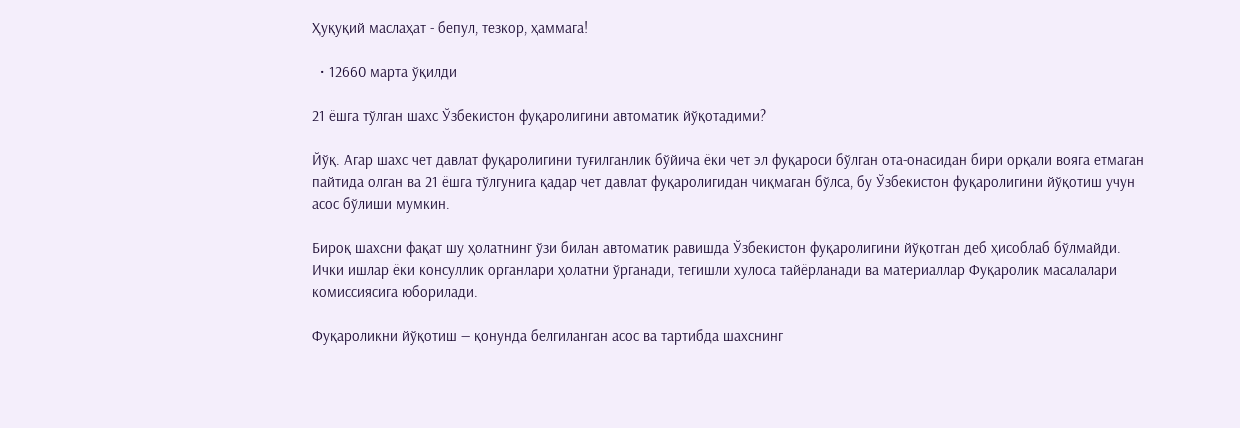Ҳуқуқий маслаҳат - бепул, тезкор, ҳаммага!

  • 12660 марта ўқилди

21 ёшга тўлган шахс Ўзбекистон фуқаролигини автоматик йўқотадими?

Йўқ. Агар шахс чет давлат фуқаролигини туғилганлик бўйича ёки чет эл фуқароси бўлган ота-онасидан бири орқали вояга етмаган пайтида олган ва 21 ёшга тўлгунига қадар чет давлат фуқаролигидан чиқмаган бўлса, бу Ўзбекистон фуқаролигини йўқотиш учун асос бўлиши мумкин.

Бироқ шахсни фақат шу ҳолатнинг ўзи билан автоматик равишда Ўзбекистон фуқаролигини йўқотган деб ҳисоблаб бўлмайди. Ички ишлар ёки консуллик органлари ҳолатни ўрганади, тегишли хулоса тайёрланади ва материаллар Фуқаролик масалалари комиссиясига юборилади.

Фуқароликни йўқотиш — қонунда белгиланган асос ва тартибда шахснинг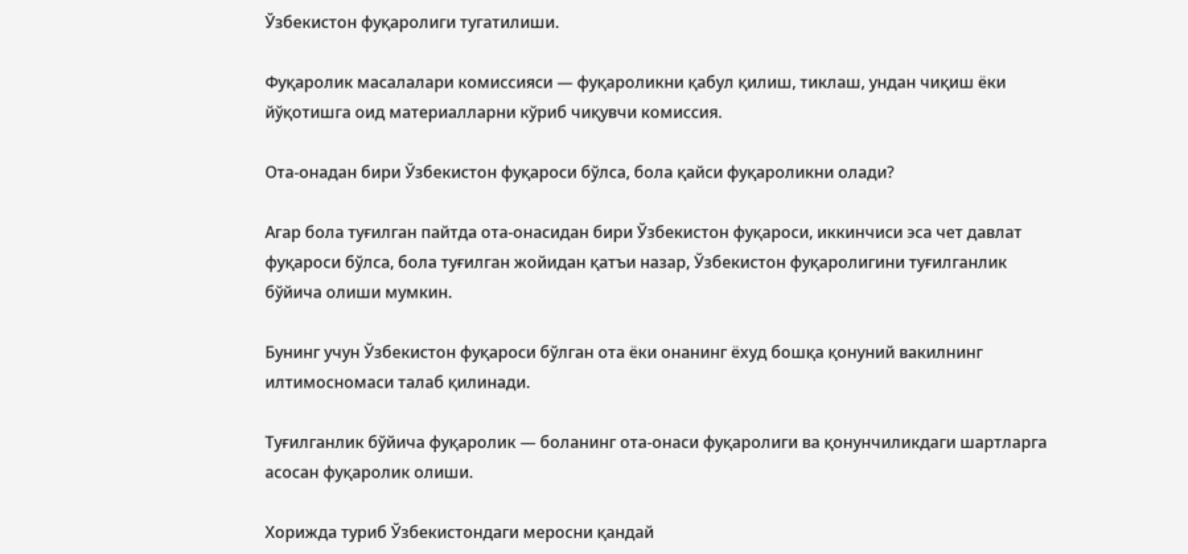Ўзбекистон фуқаролиги тугатилиши.

Фуқаролик масалалари комиссияси — фуқароликни қабул қилиш, тиклаш, ундан чиқиш ёки йўқотишга оид материалларни кўриб чиқувчи комиссия.

Ота-онадан бири Ўзбекистон фуқароси бўлса, бола қайси фуқароликни олади?

Агар бола туғилган пайтда ота-онасидан бири Ўзбекистон фуқароси, иккинчиси эса чет давлат фуқароси бўлса, бола туғилган жойидан қатъи назар, Ўзбекистон фуқаролигини туғилганлик бўйича олиши мумкин.

Бунинг учун Ўзбекистон фуқароси бўлган ота ёки онанинг ёхуд бошқа қонуний вакилнинг илтимосномаси талаб қилинади.

Туғилганлик бўйича фуқаролик — боланинг ота-онаси фуқаролиги ва қонунчиликдаги шартларга асосан фуқаролик олиши.

Хорижда туриб Ўзбекистондаги меросни қандай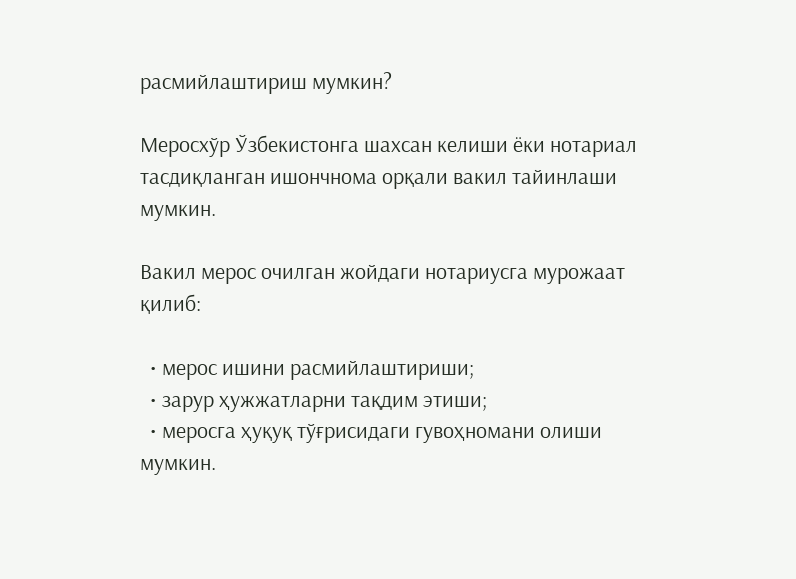расмийлаштириш мумкин?

Меросхўр Ўзбекистонга шахсан келиши ёки нотариал тасдиқланган ишончнома орқали вакил тайинлаши мумкин.

Вакил мерос очилган жойдаги нотариусга мурожаат қилиб:

  • мерос ишини расмийлаштириши;
  • зарур ҳужжатларни тақдим этиши;
  • меросга ҳуқуқ тўғрисидаги гувоҳномани олиши мумкин.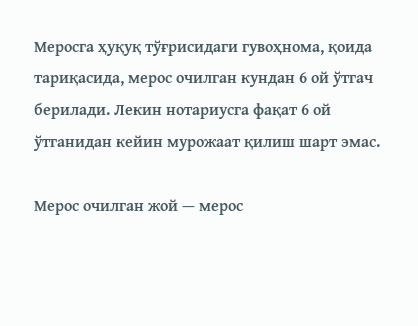Меросга ҳуқуқ тўғрисидаги гувоҳнома, қоида тариқасида, мерос очилган кундан 6 ой ўтгач берилади. Лекин нотариусга фақат 6 ой ўтганидан кейин мурожаат қилиш шарт эмас.

Мерос очилган жой — мерос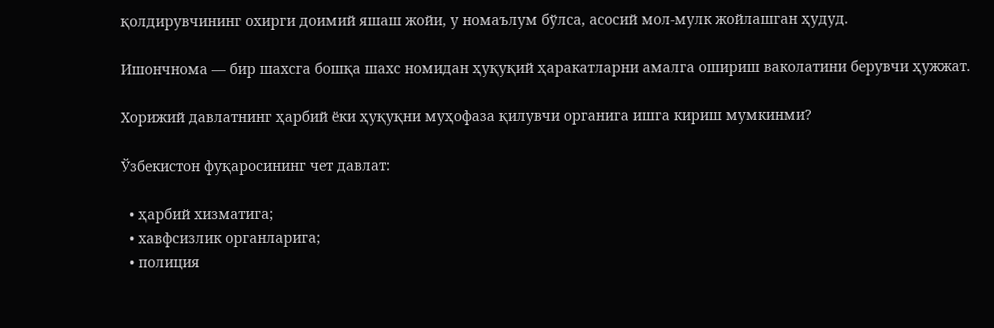қолдирувчининг охирги доимий яшаш жойи, у номаълум бўлса, асосий мол-мулк жойлашган ҳудуд.

Ишончнома — бир шахсга бошқа шахс номидан ҳуқуқий ҳаракатларни амалга ошириш ваколатини берувчи ҳужжат.

Хорижий давлатнинг ҳарбий ёки ҳуқуқни муҳофаза қилувчи органига ишга кириш мумкинми?

Ўзбекистон фуқаросининг чет давлат:

  • ҳарбий хизматига;
  • хавфсизлик органларига;
  • полиция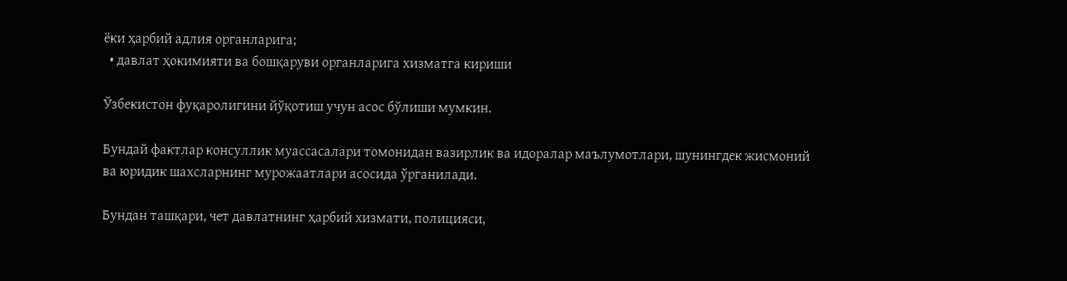ёки ҳарбий адлия органларига;
  • давлат ҳокимияти ва бошқаруви органларига хизматга кириши

Ўзбекистон фуқаролигини йўқотиш учун асос бўлиши мумкин.

Бундай фактлар консуллик муассасалари томонидан вазирлик ва идоралар маълумотлари, шунингдек жисмоний ва юридик шахсларнинг мурожаатлари асосида ўрганилади.

Бундан ташқари, чет давлатнинг ҳарбий хизмати, полицияси,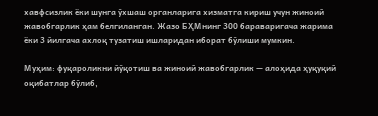хавфсизлик ёки шунга ўхшаш органларига хизматга кириш учун жиноий жавобгарлик ҳам белгиланган. Жазо БҲМнинг 300 бараваригача жарима ёки 3 йилгача ахлоқ тузатиш ишларидан иборат бўлиши мумкин.

Муҳим: фуқароликни йўқотиш ва жиноий жавобгарлик — алоҳида ҳуқуқий оқибатлар бўлиб,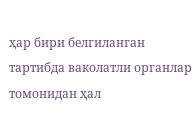ҳар бири белгиланган тартибда ваколатли органлар томонидан ҳал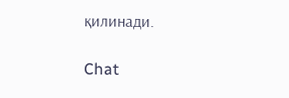қилинади.

Chat